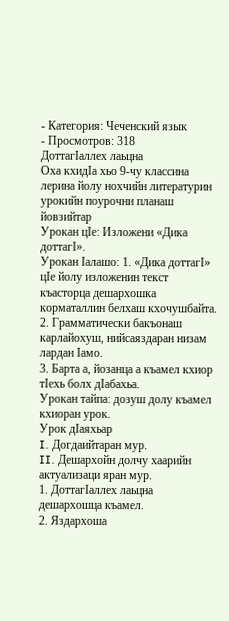- Категория: Чеченский язык
- Просмотров: 318
ДоттагIаллех лаьцна
Оха кхидIа хьо 9-чу классина лерина йолу нохчийн литературин урокийн поурочни планаш йовзийтар
Урокан цIе: Изложени «Дика доттагI».
Урокан Iалашо: 1. «Дика доттагI» цIе йолу изложенин текст къасторца дешархошка корматаллин белхаш кхочушбайта.
2. Грамматически бакъонаш карлайохуш, нийсаяздаран низам лардан Iамо.
3. Барта а, йозанца а къамел кхиор тIехь болх дIабахьа.
Урокан тайпа: дозуш долу къамел кхиоран урок.
Урок дIаяхьар
I. Догдаийтаран мур.
II. Дешархойн долчу хаарийн актуализаци яран мур.
1. ДоттагIаллех лаьцна дешархошца къамел.
2. Яздархоша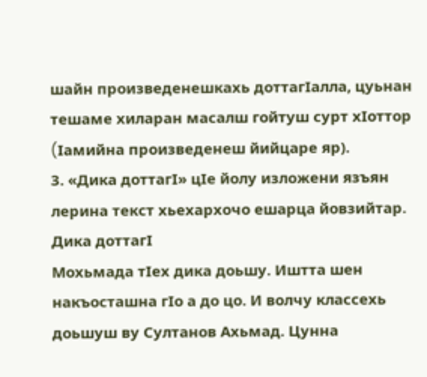шайн произведенешкахь доттагIалла, цуьнан тешаме хиларан масалш гойтуш сурт хIоттор (Iамийна произведенеш йийцаре яр).
3. «Дика доттагI» цIе йолу изложени язъян лерина текст хьехархочо ешарца йовзийтар.
Дика доттагI
Мохьмада тIех дика доьшу. Иштта шен накъосташна гIо а до цо. И волчу классехь доьшуш ву Султанов Ахьмад. Цунна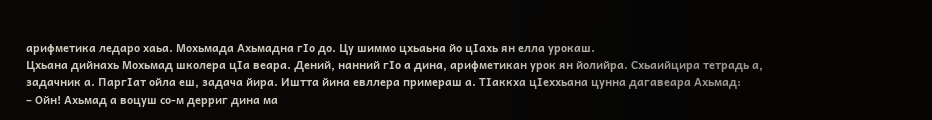арифметика ледаро хаьа. Мохьмада Ахьмадна гIо до. Цу шиммо цхьаьна йо цIахь ян елла урокаш.
Цхьана дийнахь Мохьмад школера цIа веара. Дений, нанний гIо а дина, арифметикан урок ян йолийра. Схьаийцира тетрадь а, задачник а. ПаргIат ойла еш, задача йира. Иштта йина евллера примераш а. ТIаккха цIеххьана цунна дагавеара Ахьмад:
– Ойн! Ахьмад а воцуш со-м дерриг дина ма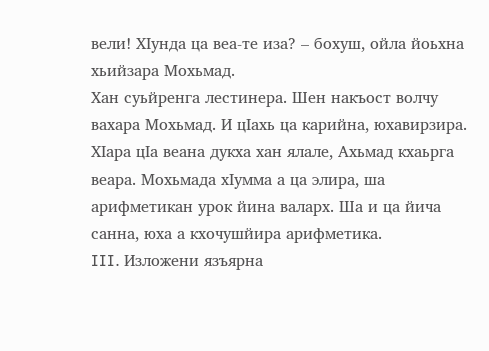вели! ХIунда ца веа-те иза? – бохуш, ойла йоьхна хьийзара Мохьмад.
Хан суьйренга лестинера. Шен накъост волчу вахара Мохьмад. И цIахь ца карийна, юхавирзира.
ХIара цIа веана дукха хан ялале, Ахьмад кхаьрга веара. Мохьмада хIумма а ца элира, ша арифметикан урок йина валарх. Ша и ца йича санна, юха а кхочушйира арифметика.
III. Изложени язъярна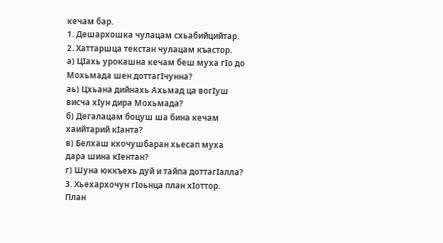кечам бар.
1. Дешархошка чулацам схьабийцийтар.
2. Хаттаршца текстан чулацам къастор.
а) ЦIахь урокашна кечам беш муха гIо до Мохьмада шен доттагIчунна?
аь) Цхьана дийнахь Ахьмад ца вогIуш висча хIун дира Мохьмада?
б) Дегалацам боцуш ша бина кечам хаийтарий кIанта?
в) Белхаш кхочушбаран хьесап муха дара шина кIентан?
г) Шуна юккъехь дуй и тайпа доттагIалла?
3. Хьехархочун гIоьнца план хIоттор.
План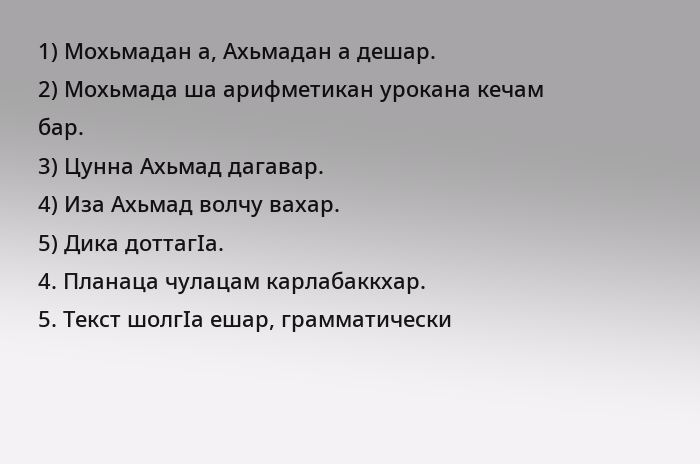1) Мохьмадан а, Ахьмадан а дешар.
2) Мохьмада ша арифметикан урокана кечам бар.
3) Цунна Ахьмад дагавар.
4) Иза Ахьмад волчу вахар.
5) Дика доттагIа.
4. Планаца чулацам карлабаккхар.
5. Текст шолгIа ешар, грамматически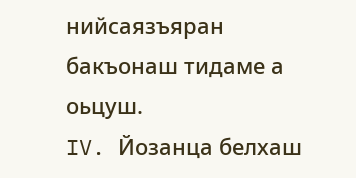нийсаязъяран бакъонаш тидаме а оьцуш.
IV. Йозанца белхаш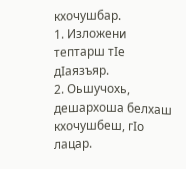кхочушбар.
1. Изложени тептарш тIе дIаязъяр.
2. Оьшучохь, дешархоша белхаш кхочушбеш, гIо лацар.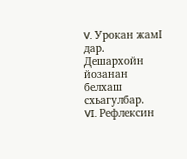V. Урокан жамI дар.
Дешархойн йозанан белхаш схьагулбар.
VI. Рефлексин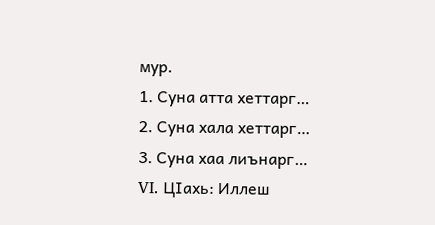мур.
1. Суна атта хеттарг…
2. Суна хала хеттарг…
3. Суна хаа лиънарг…
VI. ЦIахь: Иллеш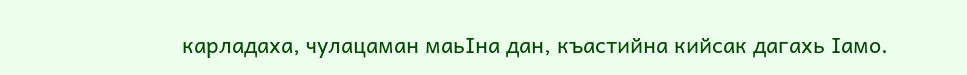карладаха, чулацаман маьIна дан, къастийна кийсак дагахь Iамо.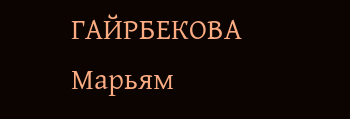ГАЙРБЕКОВА Марьям